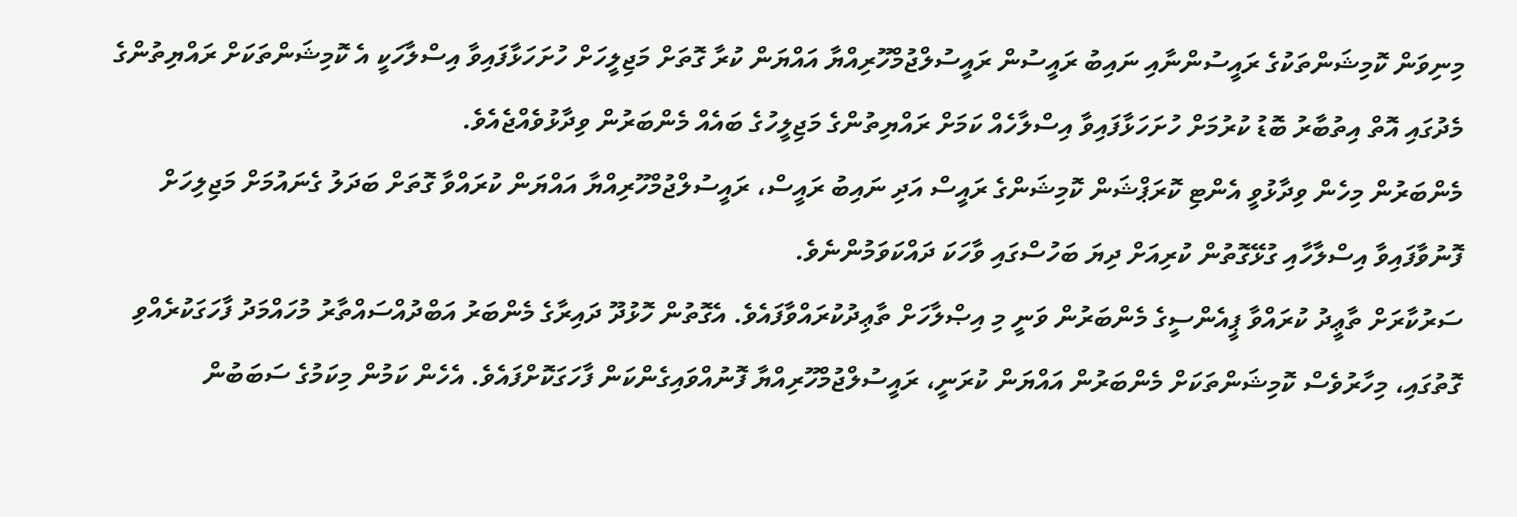މިނިވަން ކޮމިޝަންތަކުގެ ރައީސުންނާއި ނައިބު ރައީސުން ރައީސުލްޖުމްހޫރިއްޔާ އައްޔަން ކުރާ ގޮތަށް މަޖިލީހަށް ހުށަހަޅާފައިވާ އިސްލާހަކީ އެ ކޮމިޝަންތަކަށް ރައްޔިތުންގެ މެދުގައި އޮތް އިތުބާރު ބޮޑު ކުރުމަށް ހުށަހަޅާފައިވާ އިސްލާހެއް ކަމަށް ރައްޔިތުންގެ މަޖިލީހުގެ ބައެއް މެންބަރުން ވިދާޅުވެއްޖެއެވެ.
މެންބަރުން މިހެން ވިދާޅުވީ އެންޓި ކޮރަޕްޝަން ކޮމިޝަންގެ ރައީސް އަދި ނައިބު ރައީސް، ރައީސުލްޖުމްހޫރިއްޔާ އައްޔަން ކުރައްވާ ގޮތަށް ބަދަލު ގެނައުމަށް މަޖިލިހަށް ފޮނުވާފައިވާ އިސްލާހާއި ގުޅޭގޮތުން ކުރިއަށް ދިޔަ ބަހުސްގައި ވާހަކަ ދައްކަވަމުންނެވެ.
ސަރުކާރަށް ތާޢީދު ކުރައްވާ ޕީއެންސީގެ މެންބަރުން ވަނީ މި އިޞްލާހަށް ތާޢިދުކުރައްވާފައެވެ. އެގޮތުން ހޮޅުދޫ ދައިރާގެ މެންބަރު އަބްދުއްސައްތާރު މުހައްމަދު ފާހަގަކުރެއްވި ގޮތުގައި، މިހާރުވެސް ކޮމިޝަންތަކަށް މެންބަރުން އައްޔަން ކުރަނީ، ރައީސުލްޖުމްހޫރިއްޔާ ފޮނުއްވައިގެންކަން ފާހަގަކޮށްފައެވެ. އެހެން ކަމުން މިކަމުގެ ސަބަބުން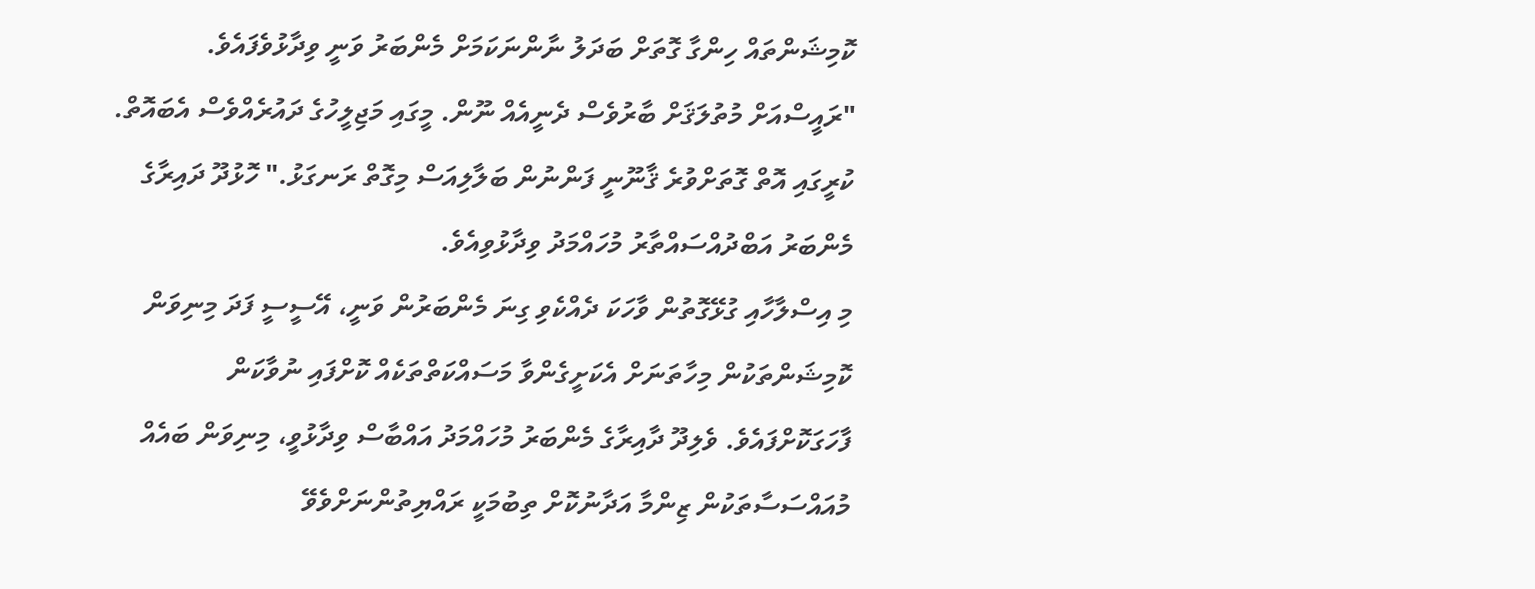ކޮމިޝަންތައް ހިންގާ ގޮތަށް ބަދަލު ނާންނަކަމަށް މެންބަރު ވަނީ ވިދާޅުވެފައެވެ.
"ރައީސްއަށް މުތުލަޤަށް ބާރުވެސް ދެނީއެއް ނޫން. މީގައި މަޖިލީހުގެ ދައުރެއްވެސް އެބައޮތް. ކުރީގައި އޮތް ގޮތަށްވުރެ ޤާނޫނީ ފަންނުން ބަލާލިއަސް މިގޮތް ރަނގަޅު." ހޮޅުދޫ ދައިރާގެ މެންބަރު އަބްދުއްސައްތާރު މުހައްމަދު ވިދާޅުވިއެވެ.
މި އިސްލާހާއި ގުޅޭގޮތުން ވާހަކަ ދެއްކެވި ގިނަ މެންބަރުން ވަނީ، އޭސީސީ ފަދަ މިނިވަން ކޮމިޝަންތަކުން މިހާތަނަށް އެކަށީގެންވާ މަސައްކަތްތަކެއް ކޮށްފައި ނުވާކަން ފާހަގަކޮށްފައެވެ. ވެލިދޫ ދާއިރާގެ މެންބަރު މުހައްމަދު އައްބާސް ވިދާޅުވީ، މިނިވަން ބައެއް މުއައްސަސާތަކުން ޒިންމާ އަދާނުކޮށް ތިބުމަކީ ރައްޔިތުންނަށްވެވޭ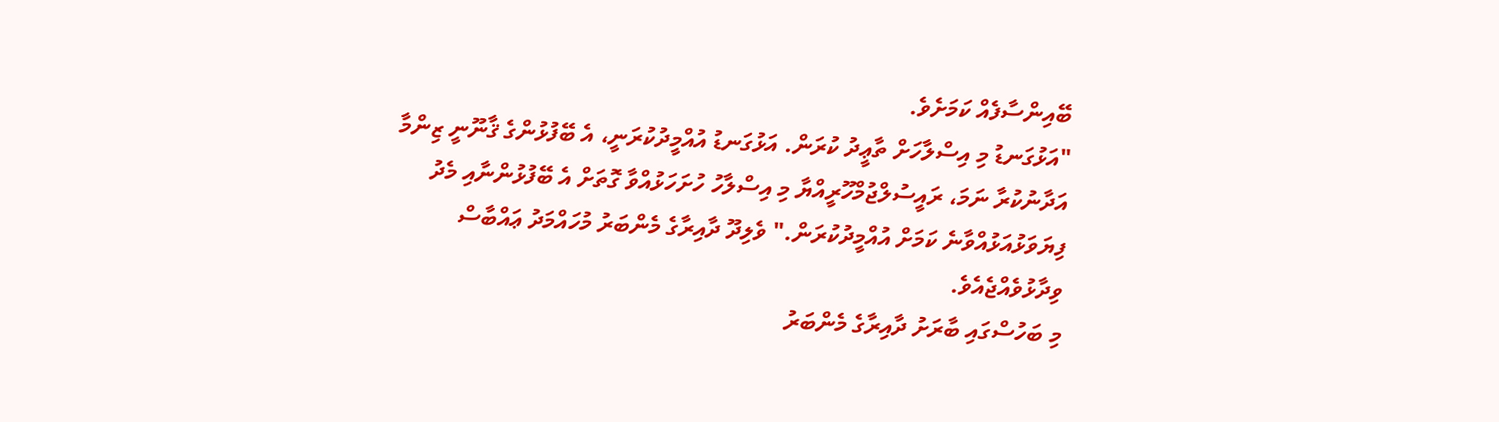ބޭއިންސާފެއް ކަމަށެވެ.
"އަޅުގަނޑު މި އިސްލާހަށް ތާޢީދު ކުރަން. އަޅުގަނޑު އުއްމީދުކުރަނީ، އެ ބޭފުޅުންގެ ޤާނޫނީ ޒިންމާ އަދާނުކުރާ ނަމަ، ރައީސުލްޖުމްހޫރީއްޔާ މި އިސްލާހު ހުށަހަޅުއްވާ ގޮތަށް އެ ބޭފުޅުންނާއި މެދު ފިޔަވަޅުއަޅުއްވާނެ ކަމަށް އުއްމީދުކުރަން." ވެލިދޫ ދާއިރާގެ މެންބަރު މުހައްމަދު ޢައްބާސް ވިދާޅުވެއްޖެއެވެ.
މި ބަހުސްގައި ބާރަށު ދާއިރާގެ މެންބަރު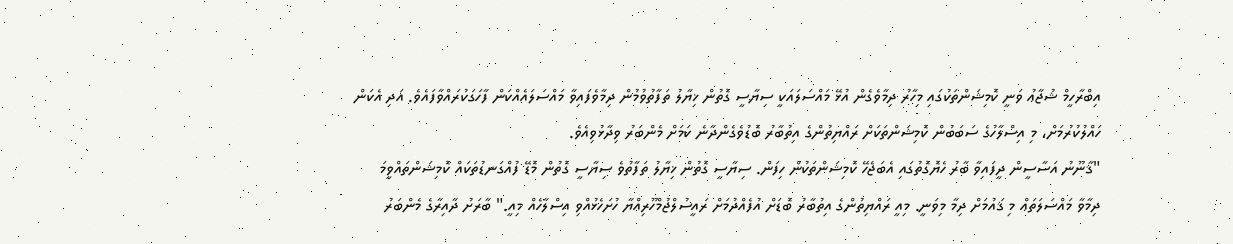އިބްރާހީމް ޝުޖާޢު ވަނީ ކޮމިޝަންތަކުގައި މިހާރު ދިމާވެގެން އުޅޭ މައްސަލައަކީ ސިޔާސީ ގޮތުން ޚިޔާލު ތަފާތުވުމުން ދިމާވެފައިވާ މައްސަލައެއްކަން ފާހަގަކުރައްވާފައެވެ. އަދި އެކަން ހައްލުކުރުމަށް، މި އިސްލާހުގެ ސަބަބުން ކޮމިޝަންތަކަށް ރައްޔިތުންގެ އިތުބާރު ބޮޑުވެގެންދާނެ ކަމަށް މެންބަރު ވިދާޅުވިއެވެ.
"ޤާނޫނު އަސާސީން ދީފައިވާ ބާރު ހެޔޮގޮތުގައި އެބަޖެހޭ ކޮމިޝަންތަކުން ހިފަން. ސިޔާސީ ގޮތުން ޚިޔާލު ތަފާތުވެ ސިޔާސީ ގޮތުން މޮޑޭ ފުއްގަނޑުތަކައް ކޮމިޝަންތައްވީމަ ދިމާވާ މައްސަލަތަޢް މި ޤައުމަށް ދިމާ މިވަނީ. މިއީ ރައްޔިތުންގެ އިތުބާރު ބޮޑަށް އުފެއްދުމަށް ރައީސުލްޖުމްހޫރިއްޔާ ހުށަހެޅުއްވި އިސްލާހެއް މިއީ." ބާރަށު ދާއިރާގެ މެންބަރު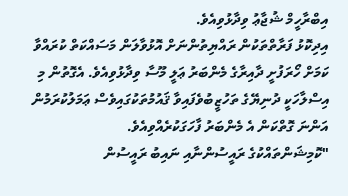އިބްރާހީމް ޝުޖާޢު ވިދާޅުވިއެވެ.
އިދިކޮޅު ފަރާތްތަކުން ރައްޔިތުންނަށް އޮޅުވާލަން މަސައްކަތް ކުރައްވާ ކަމަށް ހޯރަފުށީ ދާއިރާގެ މެންބަރު ޢަލީ މޫސާ ވިދާޅުވިއެވެ. އެގޮތުން މި އިސްލާހަކީ ދުނިޔޭގެ ތަހުޒީބުވެފައިވާ ޤައުމުތަކުގައިވެސް ޢަމަލުކުރަމުން އަންނަ ގޮތްކަން އެ މެންބަރު ފާހަގަކުރެއްވިއެވެ.
"ކޮމިޝަންތައްކުގެ ރައީސުންނާއި ނައިބު ރައީސުން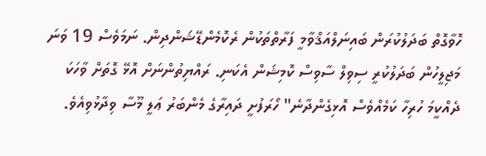ހޮވާގޮތް ބަދަލުކުރަން ބައިނަލްއަޤްވާމީ ފަރާތްތަކުން ރެކޮމެންޑޭޝަންދިން. ނަމަވެސް 19 ވަނަ މަޖިލީހުން ބަދަލުކުރީ ސިވިލް ސާވިސް ކޮމިޝަން އެކަނި. ރައްޔިތުންނަށް އޮޅޭ ގޮތަށް ވާހަކަ ދެއްކީމަ ހުރިހާ ކަމެއްވެސް އޮޅިގެންދާނެ" ހޯރަފުށީ ދައިރާގެ މެންބަރު ޢަލީ މޫސާ ވިދާޅުވިއެވެ.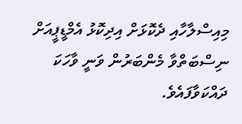މިއިސްލާހާއި ދެކޮޅަށް އިދިކޮޅު އެމްޑީޕީއަށް ނިސްބަތްވާ މެންބަރުން ވަނީ ވާހަކަ ދައްކަވާފައެވެ.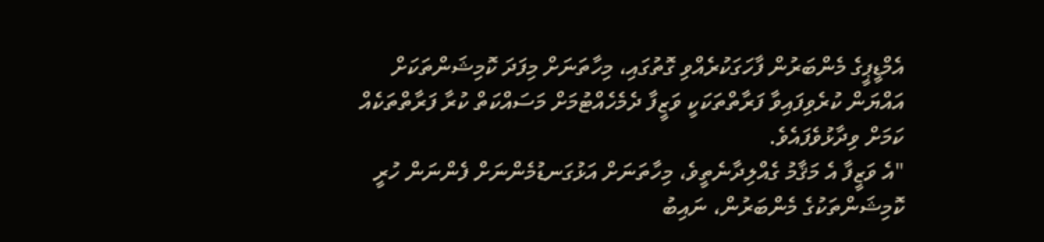އެމްޑީޕީގެ މެންބަރުން ފާހަގަކުރެއްވި ގޮތުގައި، މިހާތަނަށް މިފަދަ ކޮމިޝަންތަކަށް އައްޔަން ކުރެވިފައިވާ ފަރާތްތަކަކީ ވަޒީފާ ދެމެހެއްޓުމަށް މަސައްކަތް ކުރާ ފަރާތްތަކެއް ކަމަށް ވިދާޅުވެފައެވެ.
"އެ ވަޒީފާ އެ މަޤާމު ގެއްލިދާނެތީވެ، މިހާތަނަށް އަޅުގަނޑުމެންނަށް ފެންނަން ހުރީ ކޮމިޝަންތަކުގެ މެންބަރުން، ނައިބު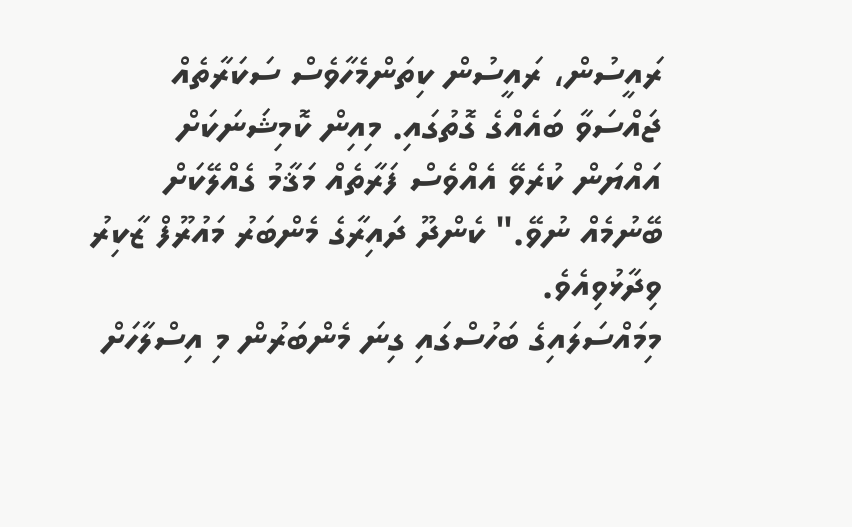ރައީސުން، ރައީސުން ކިތަންމެހާވެސް ސަކަރާތެއް ޖައްސަވާ ބައެއްގެ ގޮތުގައި. މިއިން ކޮމިޝަނަކަށް އައްޔަން ކުރެވޭ އެއްވެސް ފަރާތެއް މަޤާމު ގެއްލޭކަށް ބޭނުމެއް ނުވޭ." ކެންދޫ ދައިރާގެ މެންބަރު މައުރޫފް ޒާކިރު ވިދާޅުވިއެވެ.
މިމައްސަލައިގެ ބަހުސްގައި ގިނަ މެންބަރުން މި އިސްލާހަށް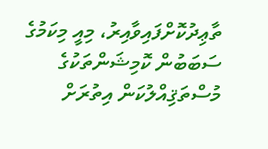ތާޢިދުކޮށްފައިވާއިރު، މިއީ މިކަމުގެ ސަބަބުން ކޮމިޝަންތަކުގެ މުސްތަޤިއްލުކަން އިތުރަށް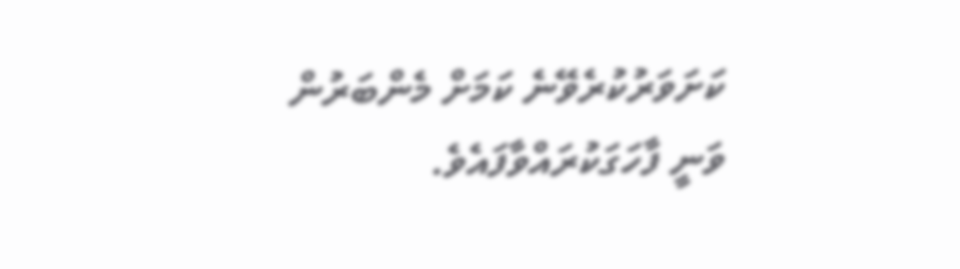ކަށަވަރުކުރެވޭނެ ކަމަށް މެންބަރުން ވަނީ ފާހަގަކުރައްވާފައެވެ.